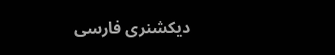دیکشنری فارسی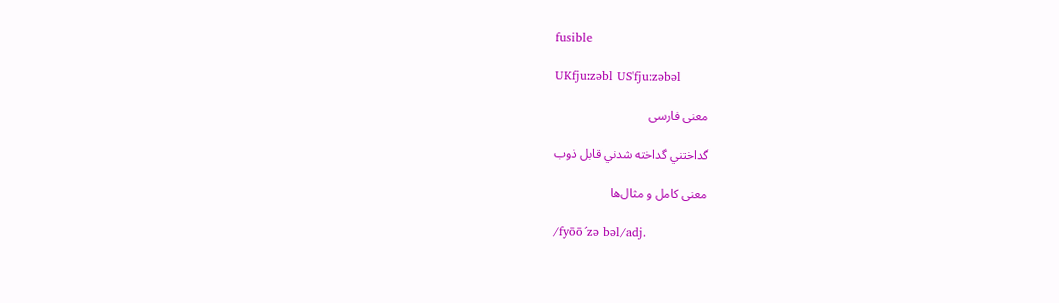fusible

UKfjuːzəbl US'fju:zəbəl

معنی فارسی

گداختني گداخته شدني قابل ذوب

معنی کامل و مثال‌ها

/fyōō´zǝ bǝl/adj.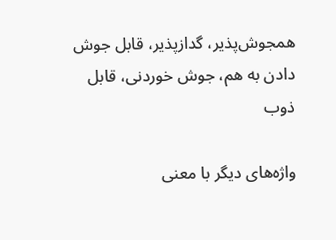همجوش‌پذیر، گدازپذیر، قابل جوش دادن به هم، جوش خوردنی، قابل ذوب

واژه‌های دیگر با معنی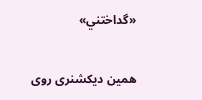«گداختني»

همین دیکشنری روی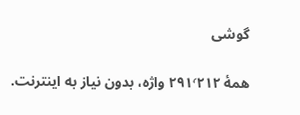گوشی

همهٔ ۲۹۱٬۲۱۲ واژه، بدون نیاز به اینترنت.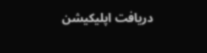دریافت اپلیکیشن